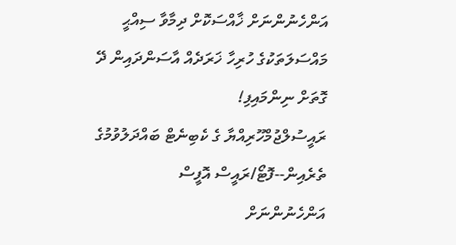އަންހެނުންނަށް ޚާއްސަކޮށް ދިމާވާ ސިއްޙީ މައްސަލަތަކުގެ ހުރިހާ ޚަރަދެއް އާސަންދައިން ދޭ ގޮތަށް ނިންމައިފި!
ރައީސުލްޖުމްހޫރިއްޔާ ގެ ކެބިނެޓް ބައްދަލުވުމުގެ ތެރެއިން--ފޮޓޯ/ރައީސް އޮފީސް
އަންހެނުންނަށް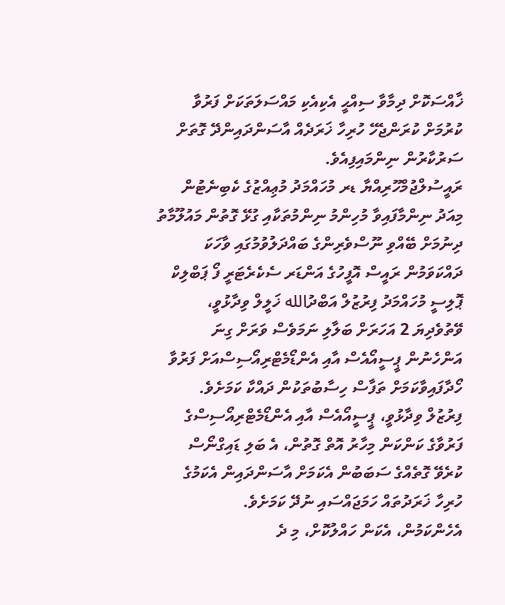ޚާއްސަކޮށް ދިމާވާ ސިއްޙީ އެކިއެކި މައްސަލަތަކަށް ފަރުވާ ކުރުމަށް ކުރަންޖެހޭ ހުރިހާ ޚަރަދެއް އާސަންދައިންދޭ ގޮތަށް ސަރުކާރުން ނިންމައިފިއެވެ.
ރައީސުލްޖުމްހޫރިއްޔާ ޑރ މުހައްމަދު މުޢިއްޒުގެ ކެބިނެޓުން މިއަދު ނިންމާފައިވާ މުހިންމު ނިންމުތަކާއި ގުޅޭ ގޮތުން މައުލޫމާތު ދިނުމަށް ބޭއްވި ނޫސްވެރިންގެ ބައްދަލުވުމުގައި ވާހަކަ ދައްކަވަމުން ރައީސް އޮފީހުގެ އަންޑަރ ސެކެރެޓަރީ ފޯ ޕަބްލިކް ޕޮލިސީ މުހައްމަދު ފިރުޒުލް އަބްދުالله ޚަލީލް ވިދާޅުވީ، ވޭތުވެދިޔަ 2 އަހަރަށް ބަލާލި ނަމަވެސް ވަރަށް ގިނަ އަންހެނުން ޕީސީއޯއެސް އާއި އެންޑޯމެޓްރިއޯސިސްއަށް ފަރުވާ ހޯދާފައިވާކަމަށް ތަފާސް ހިސާބުތަކުން ދައްކާ ކަމަށެވެ.
ފިރުޒުލް ވިދާޅުވީ، ޕީސީއޯއެސް އާއި އެންޑޯމެޓްރިއޯސިސްގެ ފަރުވާގެ ކަންކަން މިހާރު އޮތް ގޮތުން، އެ ބަލި ޑައިގްނޯސް ކުރެވޭ ގޮތެއްގެ ސަބަބުން އެކަމަށް އާސަންދައިން އެކަމުގެ ހުރިހާ ޚަރަދުތައް ހަމަޖައްސައި ނުދޭ ކަމަށެވެ.
އެހެންކަމުން، އެކަން ހައްލުކޮށް، މި ދެ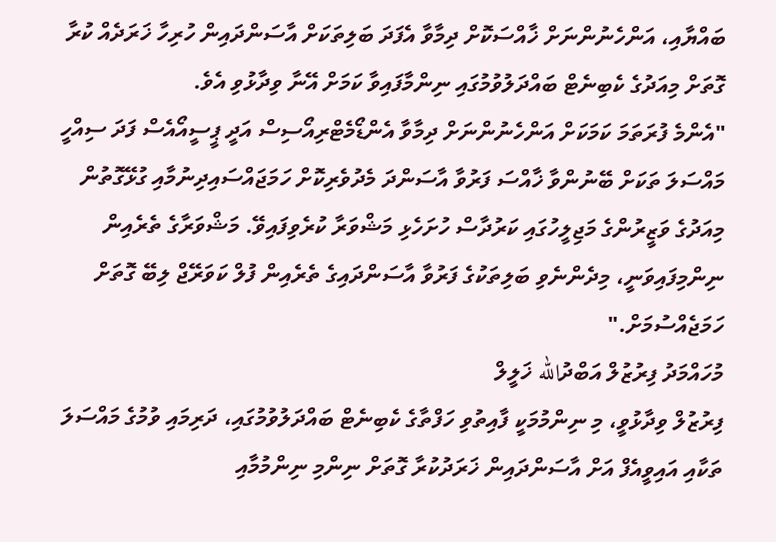ބައްޔާއި، އަންހެނުންނަށް ޚާއްސަކޮށް ދިމާވާ އެފަދަ ބަލިތަކަށް އާސަންދައިން ހުރިހާ ޚަރަދެއް ކުރާ ގޮތަށް މިއަދުގެ ކެބިނެޓް ބައްދަލުވުމުގައި ނިންމާފައިވާ ކަމަށް އޭނާ ވިދާޅުވި އެވެ.
"އެންމެ ފުރަތަމަ ކަމަކަށް އަންހެނުންނަށް ދިމާވާ އެންޑޯމެޓްރިއޯސިސް އަދީ ޕީސީއޯއެސް ފަދަ ސިއްހީ މައްސަލަ ތަކަށް ބޭނުންވާ ޚާއްސަ ފަރުވާ އާސަންދަ މެދުވެރިކޮށް ހަމަޖައްސައިދިނުމާއި ގުޅޭގޮތުން މިއަދުގެ ވަޒީރުންގެ މަޖިލީހުގައި ކަރުދާސް ހުށަހެޅި މަޝްވަރާ ކުރެވިފައިވޭ. މަޝްވަރާގެ ތެރެއިން ނިންމިފައިވަނީ، މިދެންނެވި ބަލިތަކުގެ ފަރުވާ އާސަންދައިގެ ތެރެއިން ފުލް ކަވަރޭޖް ލިބޭ ގޮތަށް ހަމަޖެއްސުމަށް."
މުހައްމަދު ފިރުޒުލް އަބްދުالله ޚަލީލް
ފިރުޒުލް ވިދާޅުވީ، މި ނިންމުމަކީ ފާއިތުވި ހަފްތާގެ ކެބިނެޓް ބައްދަލުވުމުގައި، ދަރިމައި ވުމުގެ މައްސަލަ ތަކާއި އައިވީއެފް އަށް އާސަންދައިން ޚަރަދުކުރާ ގޮތަށް ނިންމި ނިންމުމާއި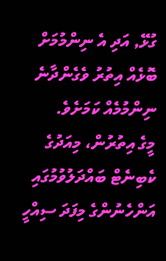ގުޅޭ, އަދި އެ ނިންމުމަށް ބޮޅެއް އިތުރު ވެގެންދާނެ ނިންމުމެއް ކަމަށެވެ.
މީގެ އިތުރުން، މިއަދުގެ ކެބިނެޓް ބައްދަލުވުމުގައި އަންހެނުންގެ މިފަދަ ސިއްހީ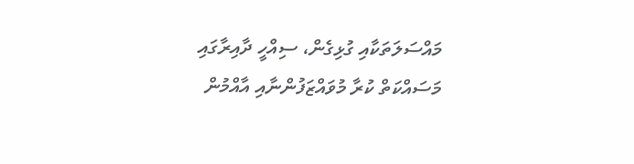މައްސަލަތަކާއި ގުޅިގެން، ސިއްހީ ދާއިރާގައި މަސައްކަތް ކުރާ މުވައްޒަފުންނާއި އާއްމުން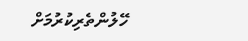ހޭލުންތެރިކުރުމަށް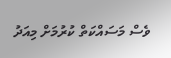ވެސް މަސައްކަތް ކުރުމަށް މިއަދު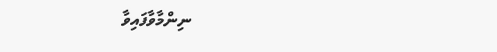ނިންމާވާފައިވާ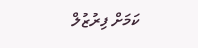ކަމަށް ފިރުޒުލް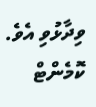ވިދާޅުވި އެވެ.
ކޮމެންޓް